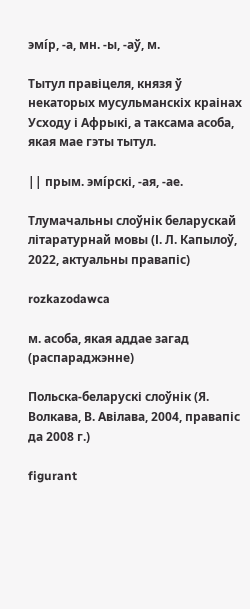эмі́р, -а, мн. -ы, -аў, м.

Тытул правіцеля, князя ў некаторых мусульманскіх краінах Усходу і Афрыкі, а таксама асоба, якая мае гэты тытул.

|| прым. эмі́рскі, -ая, -ае.

Тлумачальны слоўнік беларускай літаратурнай мовы (І. Л. Капылоў, 2022, актуальны правапіс)

rozkazodawca

м. асоба, якая аддае загад (распараджэнне)

Польска-беларускі слоўнік (Я. Волкава, В. Авілава, 2004, правапіс да 2008 г.)

figurant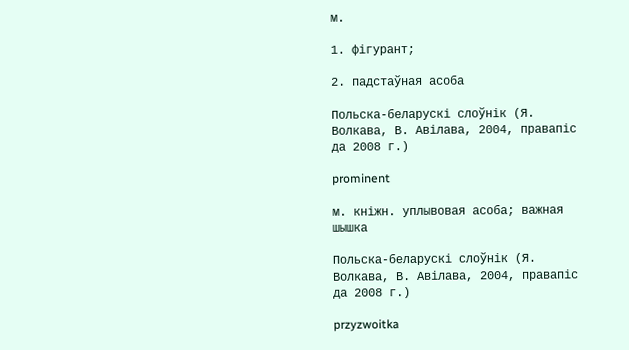м.

1. фігурант;

2. падстаўная асоба

Польска-беларускі слоўнік (Я. Волкава, В. Авілава, 2004, правапіс да 2008 г.)

prominent

м. кніжн. уплывовая асоба; важная шышка

Польска-беларускі слоўнік (Я. Волкава, В. Авілава, 2004, правапіс да 2008 г.)

przyzwoitka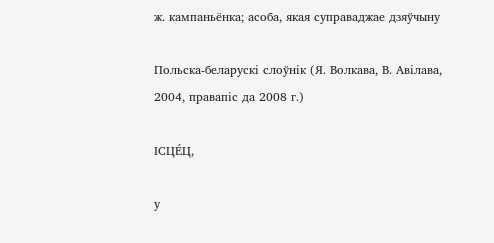ж. кампаньёнка; асоба, якая суправаджае дзяўчыну

Польска-беларускі слоўнік (Я. Волкава, В. Авілава, 2004, правапіс да 2008 г.)

ІСЦЕ́Ц,

у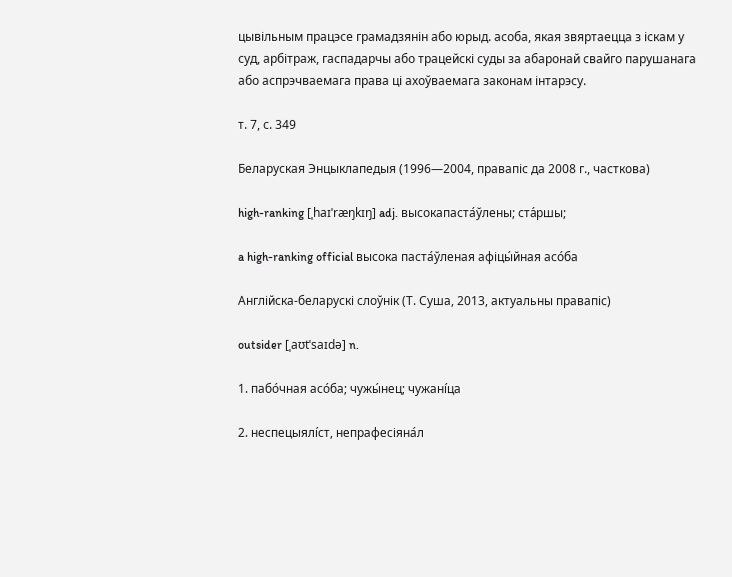цывільным працэсе грамадзянін або юрыд. асоба, якая звяртаецца з іскам у суд, арбітраж, гаспадарчы або трацейскі суды за абаронай свайго парушанага або аспрэчваемага права ці ахоўваемага законам інтарэсу.

т. 7, с. 349

Беларуская Энцыклапедыя (1996—2004, правапіс да 2008 г., часткова)

high-ranking [ˌhaɪˈræŋkɪŋ] adj. высокапаста́ўлены; ста́ршы;

a high-ranking official высока паста́ўленая афіцы́йная асо́ба

Англійска-беларускі слоўнік (Т. Суша, 2013, актуальны правапіс)

outsider [ˌaʊtˈsaɪdə] n.

1. пабо́чная асо́ба; чужы́нец; чужані́ца

2. неспецыялі́ст, непрафесіяна́л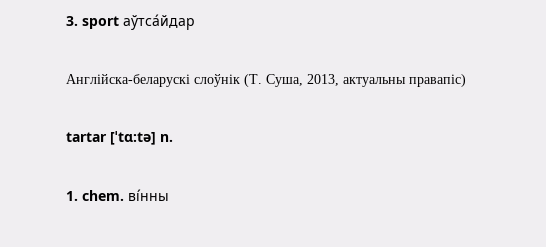3. sport аўтса́йдар

Англійска-беларускі слоўнік (Т. Суша, 2013, актуальны правапіс)

tartar [ˈtɑ:tə] n.

1. chem. ві́нны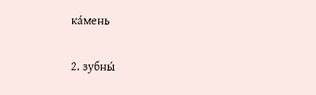ка́мень

2. зубны́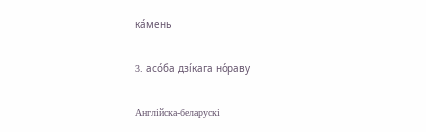ка́мень

3. асо́ба дзі́кага но́раву

Англійска-беларускі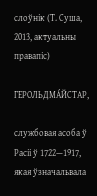слоўнік (Т. Суша, 2013, актуальны правапіс)

ГЕРОЛЬДМА́ЙСТАР,

службовая асоба ў Расіі ў 1722—1917, якая ўзначальвала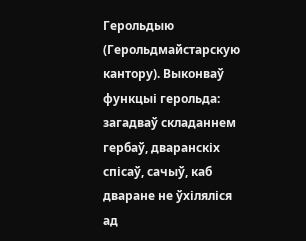Герольдыю (Герольдмайстарскую кантору). Выконваў функцыі герольда: загадваў складаннем гербаў, дваранскіх спісаў, сачыў, каб дваране не ўхіляліся ад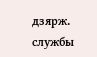дзярж. службы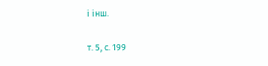і інш.

т. 5, с. 199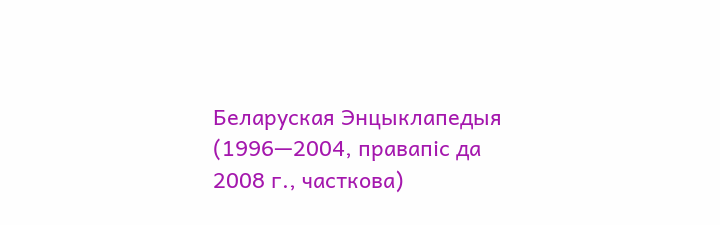Беларуская Энцыклапедыя (1996—2004, правапіс да 2008 г., часткова)